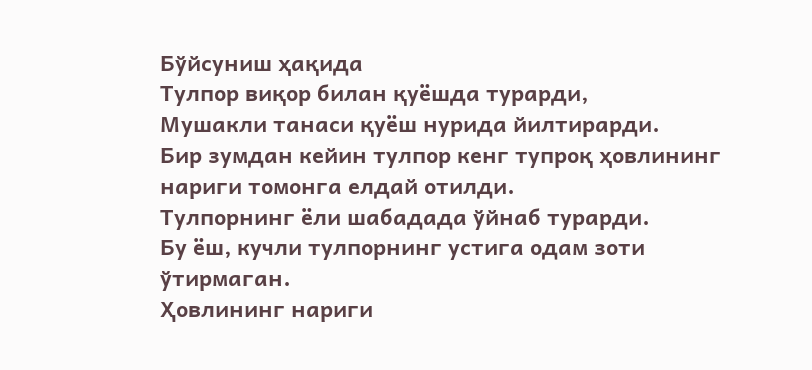Бўйсуниш ҳақида
Тулпор виқор билан қуёшда турарди,
Мушакли танаси қуёш нурида йилтирарди.
Бир зумдан кейин тулпор кенг тупроқ ҳовлининг нариги томонга елдай отилди.
Тулпорнинг ёли шабaдада ўйнаб турарди.
Бу ёш, кучли тулпорнинг устига одам зоти ўтирмаган.
Ҳовлининг нариги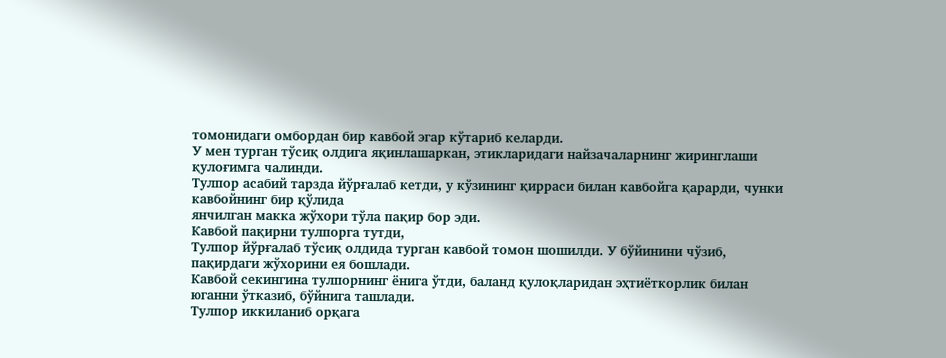томонидаги омбордан бир кавбой эгар кўтариб келарди.
У мен турган тўсиқ олдига яқинлашаркан, этикларидаги найзачаларнинг жиринглаши
қулоғимга чалинди.
Тулпор асабий тарзда йўрғалаб кетди, у кўзининг қирраси билан кавбойга қарарди, чунки
кавбойнинг бир қўлида
янчилган макка жўхори тўла пақир бор эди.
Кавбой пақирни тулпорга тутди,
Тулпор йўрғалаб тўсиқ олдида турган кавбой томон шошилди. У бўйинини чўзиб,
пақирдаги жўхорини ея бошлади.
Кавбой секингина тулпорнинг ёнига ўтди, баланд қулоқларидан эҳтиёткорлик билан
юганни ўтказиб, бўйнига ташлади.
Тулпор иккиланиб орқага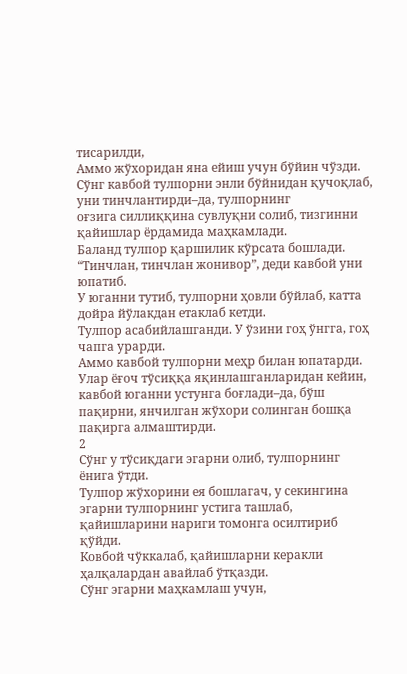тисарилди,
Аммо жўхоридан яна ейиш учун бўйин чўзди.
Сўнг кавбой тулпорни энли бўйнидан қучоқлаб, уни тинчлантирди–да, тулпорнинг
оғзига силлиққина сувлуқни солиб, тизгинни қайишлар ёрдамида маҳкамлади.
Баланд тулпор қаршилик кўрсата бошлади.
“Тинчлан, тинчлан жонивор”, деди кавбой уни юпатиб.
У юганни тутиб, тулпорни ҳовли бўйлаб, катта дойра йўлакдан етаклаб кетди.
Тулпор асабийлашганди. У ўзини гоҳ ўнгга, гоҳ чапга урарди.
Аммо кавбой тулпорни меҳр билан юпатарди.
Улар ёғоч тўсиққа яқинлашганларидан кейин, кавбой юганни устунга боғлади–да, бўш
пақирни, янчилган жўхори солинган бошқа пақирга алмаштирди.
2
Сўнг у тўсиқдаги эгарни олиб, тулпорнинг ёнига ўтди.
Тулпор жўхорини ея бошлагач, у секингина эгарни тулпорнинг устига ташлаб,
қайишларини нариги томонга осилтириб қўйди.
Ковбой чўккалаб, қайишларни керакли ҳалқалардан авайлаб ўтқазди.
Сўнг эгарни маҳкамлаш учун,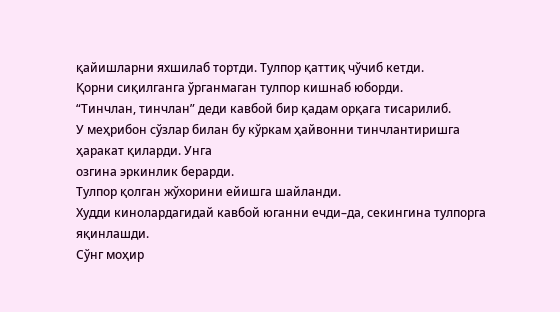қайишларни яхшилаб тортди. Тулпор қаттиқ чўчиб кетди.
Қорни сиқилганга ўрганмаган тулпор кишнаб юборди.
“Тинчлан, тинчлан” деди кавбой бир қадам орқага тисарилиб.
У меҳрибон сўзлар билан бу кўркам ҳайвонни тинчлантиришга ҳаракат қиларди. Унга
озгина эркинлик берарди.
Тулпор қолган жўхорини ейишга шайланди.
Худди кинолардагидай кавбой юганни ечди–да, секингина тулпорга яқинлашди.
Сўнг моҳир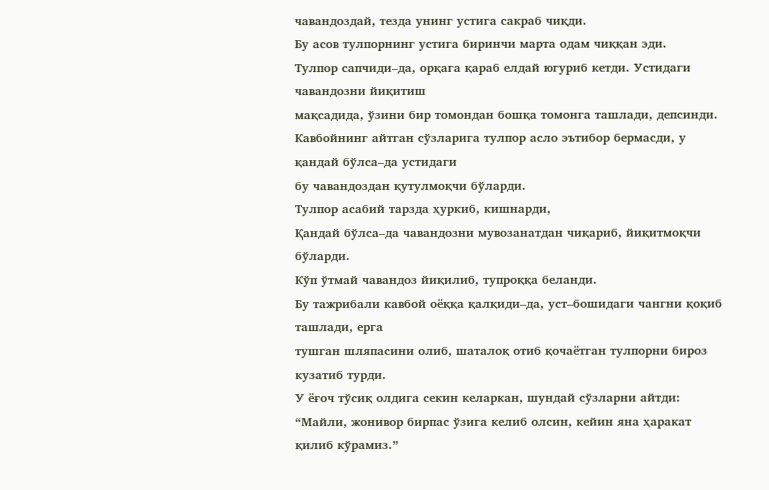чавандоздай, тезда унинг устига сакраб чиқди.
Бу асов тулпорнинг устига биринчи марта одам чиққан эди.
Тулпор сапчиди–да, орқага қараб елдай югуриб кетди. Устидаги чавандозни йиқитиш
мақсадида, ўзини бир томондан бошқа томонга ташлади, депсинди.
Кавбойнинг айтган сўзларига тулпор асло эътибор бермасди, у қандай бўлса–да устидаги
бу чавандоздан қутулмоқчи бўларди.
Тулпор асабий тарзда ҳуркиб, кишнарди,
Қандай бўлса–да чавандозни мувозанатдан чиқариб, йиқитмоқчи бўларди.
Кўп ўтмай чавандоз йиқилиб, тупроққа беланди.
Бу тажрибали кавбой оёққа қалқиди–да, уст–бошидаги чангни қоқиб ташлади, ерга
тушган шляпасини олиб, шаталоқ отиб қочаётган тулпорни бироз кузатиб турди.
У ёғоч тўсиқ олдига секин келаркан, шундай сўзларни айтди:
“Майли, жонивор бирпас ўзига келиб олсин, кейин яна ҳаракат қилиб кўрамиз.”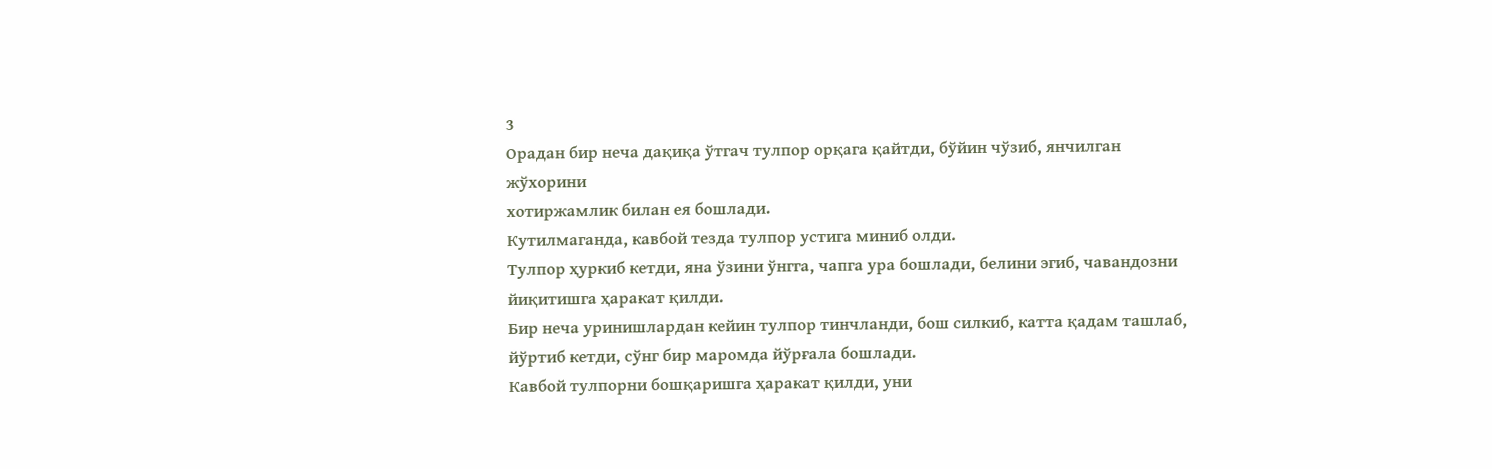3
Орадан бир неча дақиқа ўтгач тулпор орқага қайтди, бўйин чўзиб, янчилган жўхорини
хотиржамлик билан ея бошлади.
Кутилмаганда, кавбой тезда тулпор устига миниб олди.
Тулпор ҳуркиб кетди, яна ўзини ўнгга, чапга ура бошлади, белини эгиб, чавандозни
йиқитишга ҳаракат қилди.
Бир неча уринишлардан кейин тулпор тинчланди, бош силкиб, катта қадам ташлаб,
йўртиб кетди, сўнг бир маромда йўрғала бошлади.
Кавбой тулпорни бошқаришга ҳаракат қилди, уни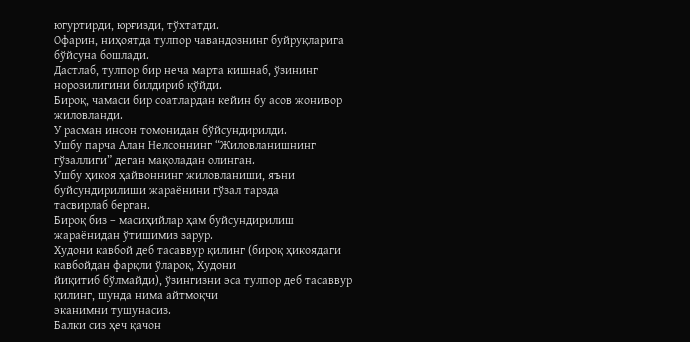югуртирди, юрғизди, тўхтатди.
Офарин, ниҳоятда тулпор чавандознинг буйруқларига бўйсуна бошлади.
Дастлаб, тулпор бир неча марта кишнаб, ўзининг норозилигини билдириб қўйди.
Бироқ, чамаси бир соатлардан кейин бу асов жонивор жиловланди.
У расман инсон томонидан бўйсундирилди.
Ушбу парча Алан Нелсоннинг “Жиловланишнинг гўзаллиги” деган мақоладан олинган.
Ушбу ҳикоя ҳайвоннинг жиловланиши, яъни буйсундирилиши жараёнини гўзал тарзда
тасвирлаб берган.
Бироқ биз – масиҳийлар ҳам буйсундирилиш жараёнидан ўтишимиз зарур.
Худони кавбой деб тасаввур қилинг (бироқ ҳикоядаги кавбойдан фарқли ўлароқ, Худони
йиқитиб бўлмайди), ўзингизни эса тулпор деб тасаввур қилинг, шунда нима айтмоқчи
эканимни тушунасиз.
Балки сиз ҳеч қачон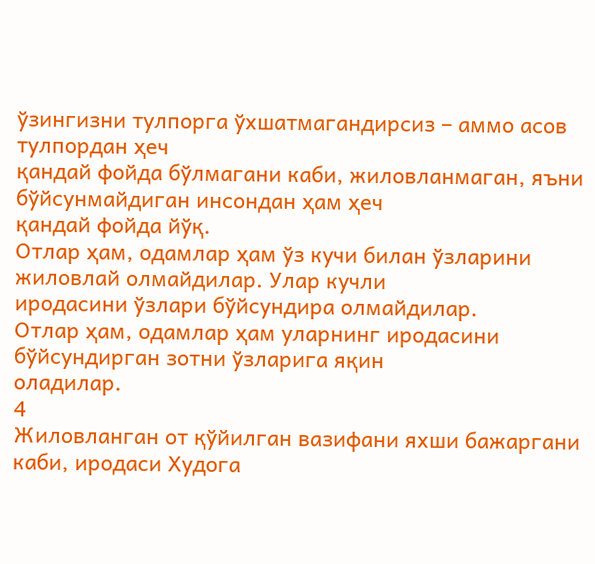ўзингизни тулпорга ўхшатмагандирсиз – аммо асов тулпордан ҳеч
қандай фойда бўлмагани каби, жиловланмаган, яъни бўйсунмайдиган инсондан ҳам ҳеч
қандай фойда йўқ.
Отлар ҳам, одамлар ҳам ўз кучи билан ўзларини жиловлай олмайдилар. Улар кучли
иродасини ўзлари бўйсундира олмайдилар.
Отлар ҳам, одамлар ҳам уларнинг иродасини бўйсундирган зотни ўзларига яқин
оладилар.
4
Жиловланган от қўйилган вазифани яхши бажаргани каби, иродаси Худога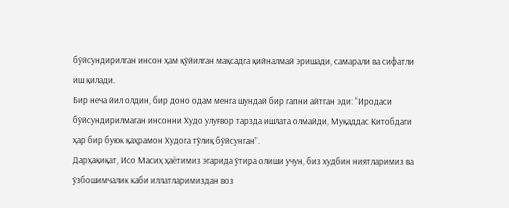бўйсундирилган инсон ҳам қўйилган мақсадга қийналмай эришади, самарали ва сифатли
иш қилади.
Бир неча йил олдин, бир доно одам менга шундай бир гапни айтган эди: “Иродаси
бўйсундирилмаган инсонни Худо улуғвор тарзда ишлата олмайди, Муқаддас Китобдаги
ҳар бир буюк қаҳрамон Худога тўлиқ бўйсунган”.
Дарҳақиқат, Исо Масиҳ ҳаётимиз эгарида ўтира олиши учун, биз худбин ниятларимиз ва
ўзбошимчалик каби иллатларимиздан воз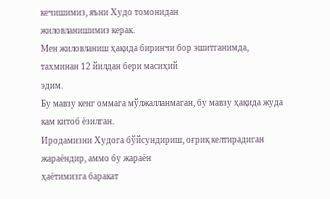кечишимиз, яъни Худо томонидан
жиловланишимиз керак.
Мен жиловланиш ҳақида биринчи бор эшитганимда, тахминан 12 йилдан бери масиҳий
эдим.
Бу мавзу кенг оммага мўлжалланмаган, бу мавзу ҳақида жуда кам китоб ёзилган.
Иродамизни Худога бўйсундириш, оғриқ келтирадиган жараёндир, аммо бу жараён
ҳаётимизга баракат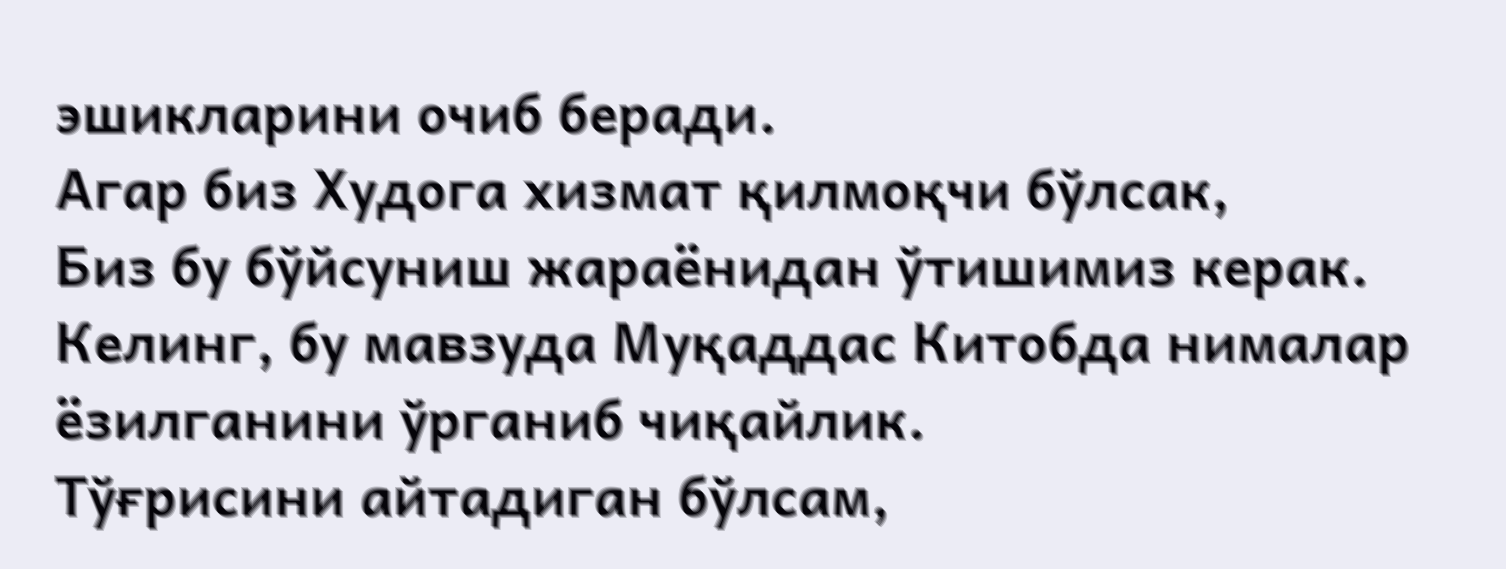эшикларини очиб беради.
Агар биз Худога хизмат қилмоқчи бўлсак,
Биз бу бўйсуниш жараёнидан ўтишимиз керак.
Келинг, бу мавзуда Муқаддас Китобда нималар ёзилганини ўрганиб чиқайлик.
Тўғрисини айтадиган бўлсам,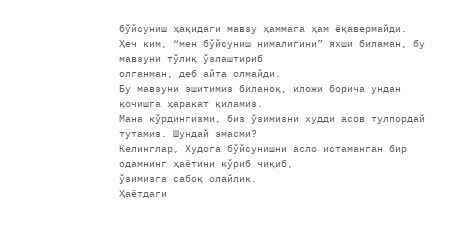бўйсуниш ҳақидаги мавзу ҳаммага ҳам ёқавермайди.
Ҳеч ким, “мен бўйсуниш нималигини” яхши биламан, бу мавзуни тўлиқ ўзлаштириб
олганман, деб айта олмайди.
Бу мавзуни эшитимиз биланоқ, иложи борича ундан қочишга ҳаракат қиламиз.
Мана кўрдингизми, биз ўзимизни худди асов тулпордай тутамиз. Шундай эмасми?
Келинглар, Худога бўйсунишни асло истаманган бир одамнинг ҳаётини кўриб чиқиб,
ўзимизга сабоқ олайлик.
Ҳаётдаги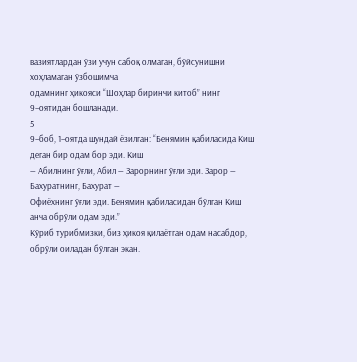вазиятлардан ўзи учун сабоқ олмаган, бўйсунишни хоҳламаган ўзбошимча
одамнинг ҳикояси “Шоҳлар биринчи китоб” нинг 9–оятидан бошланади.
5
9–боб, 1–оятда шундай ёзилган: “Бенямин қабиласида Киш деган бир одам бор эди. Киш
— Абилнинг ўғли, Абил — Зарорнинг ўғли эди. Зарор — Бахуратнинг, Бахурат —
Офиёхнинг ўғли эди. Бенямин қабиласидан бўлган Киш анча обрўли одам эди.”
Кўриб турибмизки, биз ҳикоя қилаётган одам насабдор, обрўли оиладан бўлган экан.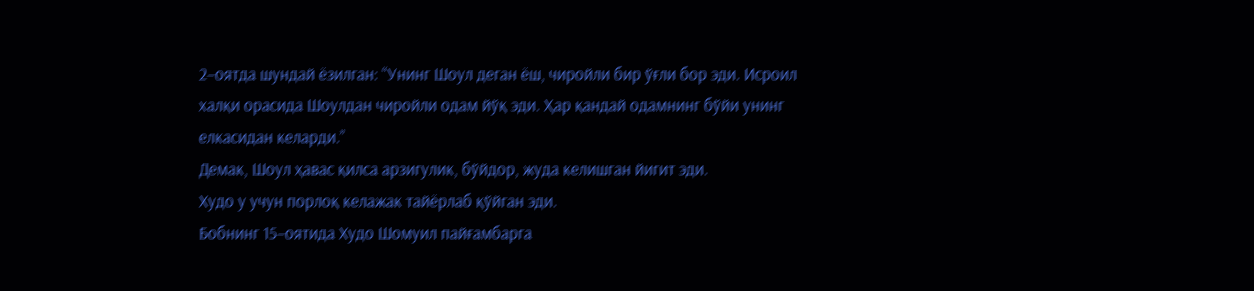2–оятда шундай ёзилган: “Унинг Шоул деган ёш, чиройли бир ўғли бор эди. Исроил
халқи орасида Шоулдан чиройли одам йўқ эди. Ҳар қандай одамнинг бўйи унинг
елкасидан келарди.”
Демак, Шоул ҳавас қилса арзигулик, бўйдор, жуда келишган йигит эди.
Худо у учун порлоқ келажак тайёрлаб қўйган эди.
Бобнинг 15–оятида Худо Шомуил пайғамбарга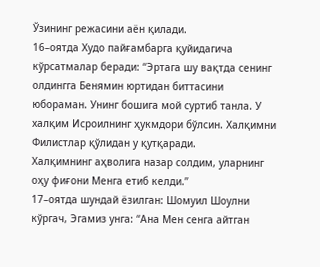Ўзининг режасини аён қилади.
16–оятда Худо пайғамбарга қуйидагича кўрсатмалар беради: “Эртага шу вақтда сенинг
олдингга Бенямин юртидан биттасини юбораман. Унинг бошига мой суртиб танла. У
халқим Исроилнинг ҳукмдори бўлсин. Халқимни Филистлар қўлидан у қутқаради.
Халқимнинг аҳволига назар солдим, уларнинг оҳу фиғони Менга етиб келди.”
17–оятда шундай ёзилган: Шомуил Шоулни кўргач, Эгамиз унга: “Ана Мен сенга айтган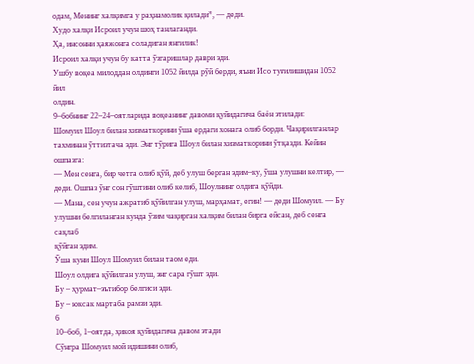одам, Менинг халқимга у раҳнамолик қилади”, — деди.
Худо халқи Исроил учун шоҳ танлаганди.
Ҳа, инсонни ҳаяжонга соладиган янгилик!
Исроил халқи учун бу катта ўзгаришлар даври эди.
Ушбу воқеа милоддан олдинги 1052 йилда рўй берди, яъни Исо туғилишидан 1052 йил
олдин.
9–бобнинг 22–24–оятларида воқеанинг давоми қуйидагича баён этилади:
Шомуил Шоул билан хизматкорини ўша ердаги хонага олиб борди. Чақирилганлар
тахминан ўттизтача эди. Энг тўрига Шоул билан хизматкорини ўтқазди. Кейин ошпазга:
— Мен сенга, бир четга олиб қўй, деб улуш берган эдим–ку, ўша улушни келтир, —
деди. Ошпаз ўнг сон гўштини олиб келиб, Шоулнинг олдига қўйди.
— Мана, сен учун ажратиб қўйилган улуш, марҳамат, егин! — деди Шомуил. — Бу
улушни белгиланган кунда ўзим чақирган халқим билан бирга ейсан, деб сенга сақлаб
қўйган эдим.
Ўша куни Шоул Шомуил билан таом еди.
Шоул олдига қўйилган улуш, энг сара гўшт эди.
Бу – ҳурмат–эътибор белгиси эди.
Бу – юксак мартаба рамзи эди.
6
10–боб, 1–оятда, ҳикоя қуйидагича давом этади
Сўнгра Шомуил мой идишини олиб,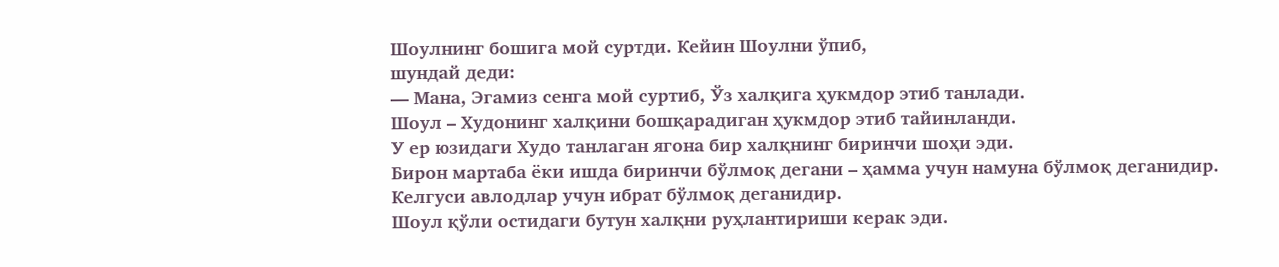Шоулнинг бошига мой суртди. Кейин Шоулни ўпиб,
шундай деди:
— Мана, Эгамиз сенга мой суртиб, Ўз халқига ҳукмдор этиб танлади.
Шоул – Худонинг халқини бошқарадиган ҳукмдор этиб тайинланди.
У ер юзидаги Худо танлаган ягона бир халқнинг биринчи шоҳи эди.
Бирон мартаба ёки ишда биринчи бўлмоқ дегани – ҳамма учун намуна бўлмоқ деганидир.
Келгуси авлодлар учун ибрат бўлмоқ деганидир.
Шоул қўли остидаги бутун халқни руҳлантириши керак эди.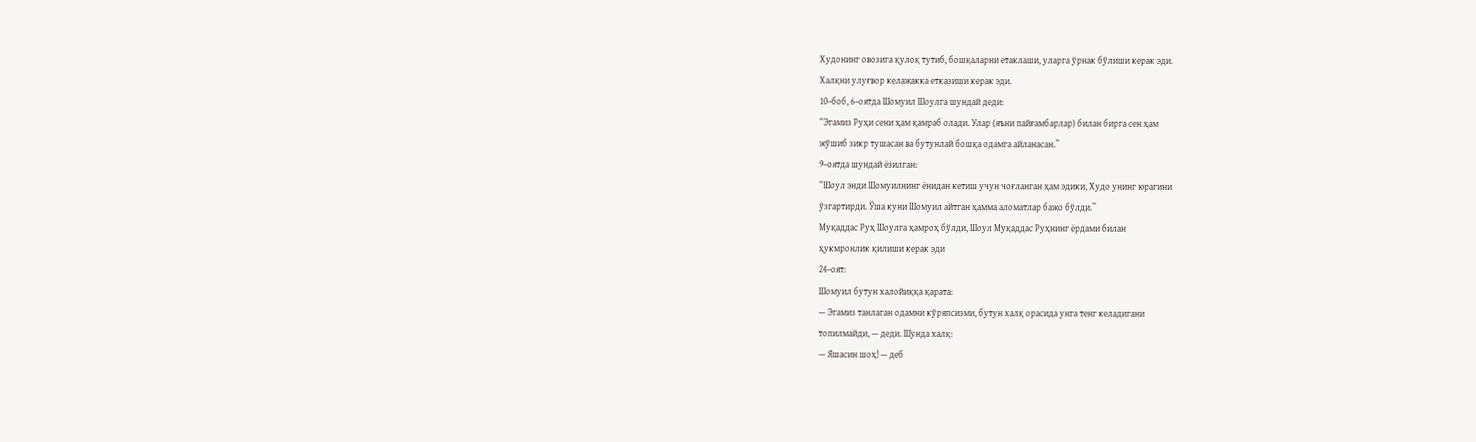Худонинг овозига қулоқ тутиб, бошқаларни етаклаши, уларга ўрнак бўлиши керак эди.
Халқни улуғвор келажакка етказиши керак эди.
10–боб, 6–оятда Шомуил Шоулга шундай деди:
“Эгамиз Руҳи сени ҳам қамраб олади. Улар (яъни пайғамбарлар) билан бирга сен ҳам
жўшиб зикр тушасан ва бутунлай бошқа одамга айланасан.”
9–оятда шундай ёзилган:
“Шоул энди Шомуилнинг ёнидан кетиш учун чоғланган ҳам эдики, Худо унинг юрагини
ўзгартирди. Ўша куни Шомуил айтган ҳамма аломатлар бажо бўлди.”
Муқаддас Руҳ Шоулга ҳамроҳ бўлди, Шоул Муқаддас Руҳнинг ёрдами билан
ҳукмронлик қилиши керак эди
24–оят:
Шомуил бутун халойиққа қарата:
— Эгамиз танлаган одамни кўряпсизми, бутун халқ орасида унга тенг келадигани
топилмайди, — деди. Шунда халқ:
— Яшасин шоҳ! — деб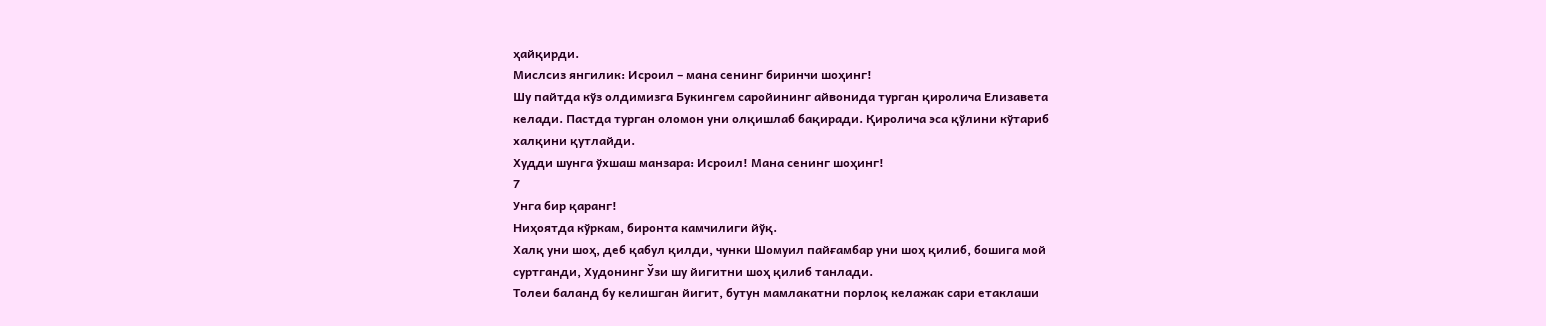ҳайқирди.
Мислсиз янгилик: Исроил – мана сенинг биринчи шоҳинг!
Шу пайтда кўз олдимизга Букингем саройининг айвонида турган қиролича Елизавета
келади. Пастда турган оломон уни олқишлаб бақиради. Қиролича эса қўлини кўтариб
халқини қутлайди.
Худди шунга ўхшаш манзара: Исроил! Мана сенинг шоҳинг!
7
Унга бир қаранг!
Ниҳоятда кўркам, биронта камчилиги йўқ.
Халқ уни шоҳ, деб қабул қилди, чунки Шомуил пайғамбар уни шоҳ қилиб, бошига мой
суртганди, Худонинг Ўзи шу йигитни шоҳ қилиб танлади.
Толеи баланд бу келишган йигит, бутун мамлакатни порлоқ келажак сари етаклаши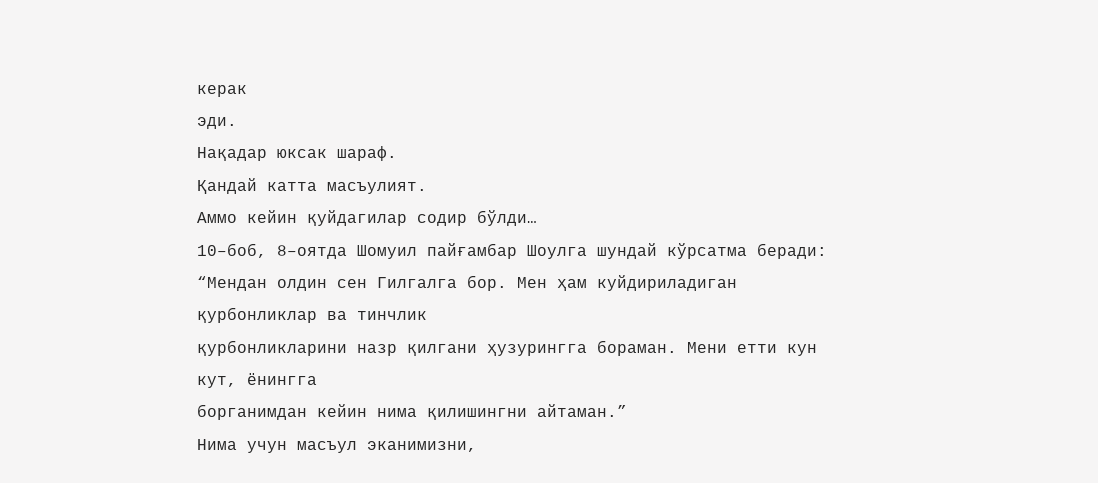керак
эди.
Нақадар юксак шараф.
Қандай катта масъулият.
Аммо кейин қуйдагилар содир бўлди…
10–боб, 8–оятда Шомуил пайғамбар Шоулга шундай кўрсатма беради:
“Мендан олдин сен Гилгалга бор. Мен ҳам куйдириладиган қурбонликлар ва тинчлик
қурбонликларини назр қилгани ҳузурингга бораман. Мени етти кун кут, ёнингга
борганимдан кейин нима қилишингни айтаман.”
Нима учун масъул эканимизни,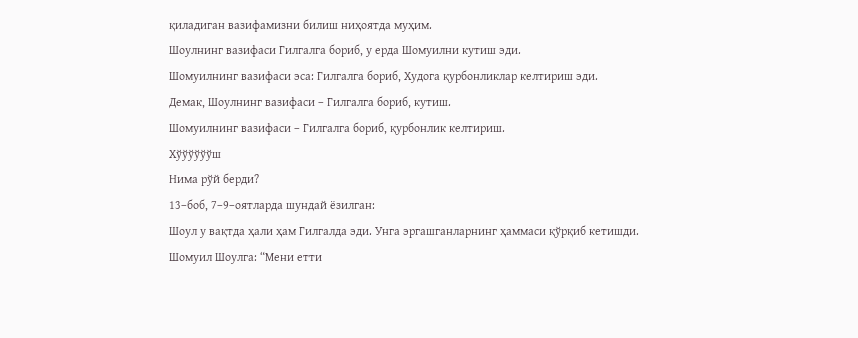қиладиган вазифамизни билиш ниҳоятда муҳим.
Шоулнинг вазифаси Гилгалга бориб, у ерда Шомуилни кутиш эди.
Шомуилнинг вазифаси эса: Гилгалга бориб, Худога қурбонликлар келтириш эди.
Демак, Шоулнинг вазифаси – Гилгалга бориб, кутиш.
Шомуилнинг вазифаси – Гилгалга бориб, қурбонлик келтириш.
Хўўўўўўш
Нима рўй берди?
13–боб, 7–9–оятларда шундай ёзилган:
Шоул у вақтда ҳали ҳам Гилгалда эди. Унга эргашганларнинг ҳаммаси қўрқиб кетишди.
Шомуил Шоулга: “Мени етти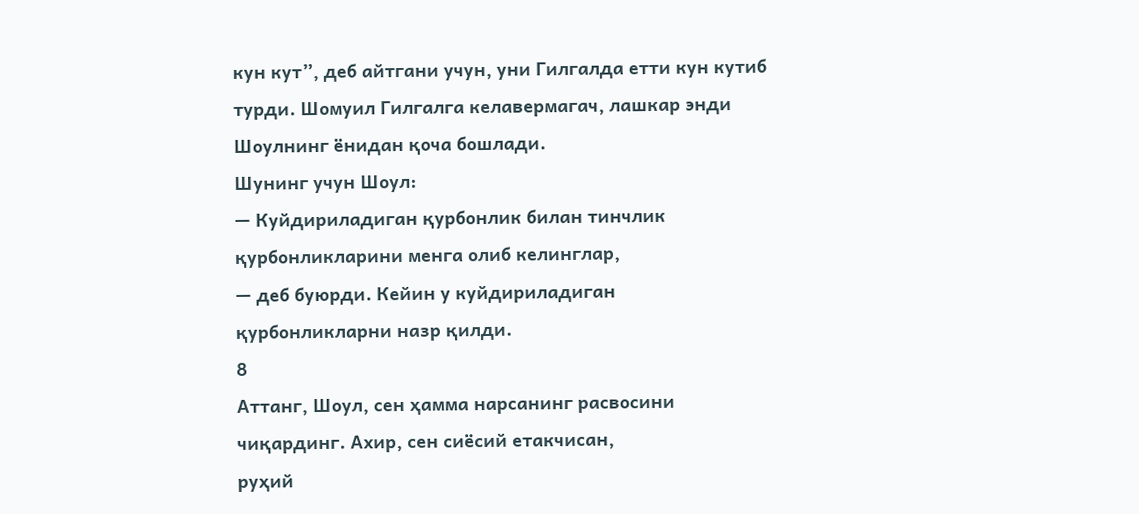кун кут”, деб айтгани учун, уни Гилгалда етти кун кутиб
турди. Шомуил Гилгалга келавермагач, лашкар энди Шоулнинг ёнидан қоча бошлади.
Шунинг учун Шоул:
— Куйдириладиган қурбонлик билан тинчлик қурбонликларини менга олиб келинглар,
— деб буюрди. Кейин у куйдириладиган қурбонликларни назр қилди.
8
Аттанг, Шоул, сен ҳамма нарсанинг расвосини чиқардинг. Ахир, сен сиёсий етакчисан,
руҳий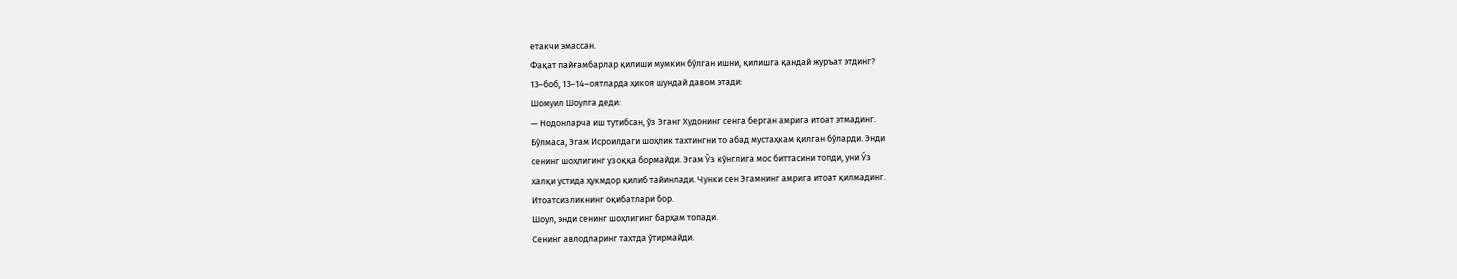етакчи эмассан.
Фақат пайғамбарлар қилиши мумкин бўлган ишни, қилишга қандай журъат этдинг?
13–боб, 13–14–оятларда ҳикоя шундай давом этади:
Шомуил Шоулга деди:
— Нодонларча иш тутибсан, ўз Эганг Худонинг сенга берган амрига итоат этмадинг.
Бўлмаса, Эгам Исроилдаги шоҳлик тахтингни то абад мустаҳкам қилган бўларди. Энди
сенинг шоҳлигинг узоққа бормайди. Эгам Ўз кўнглига мос биттасини топди, уни Ўз
халқи устида ҳукмдор қилиб тайинлади. Чунки сен Эгамнинг амрига итоат қилмадинг.
Итоатсизликнинг оқибатлари бор.
Шоул, энди сенинг шоҳлигинг барҳам топади.
Сенинг авлодларинг тахтда ўтирмайди.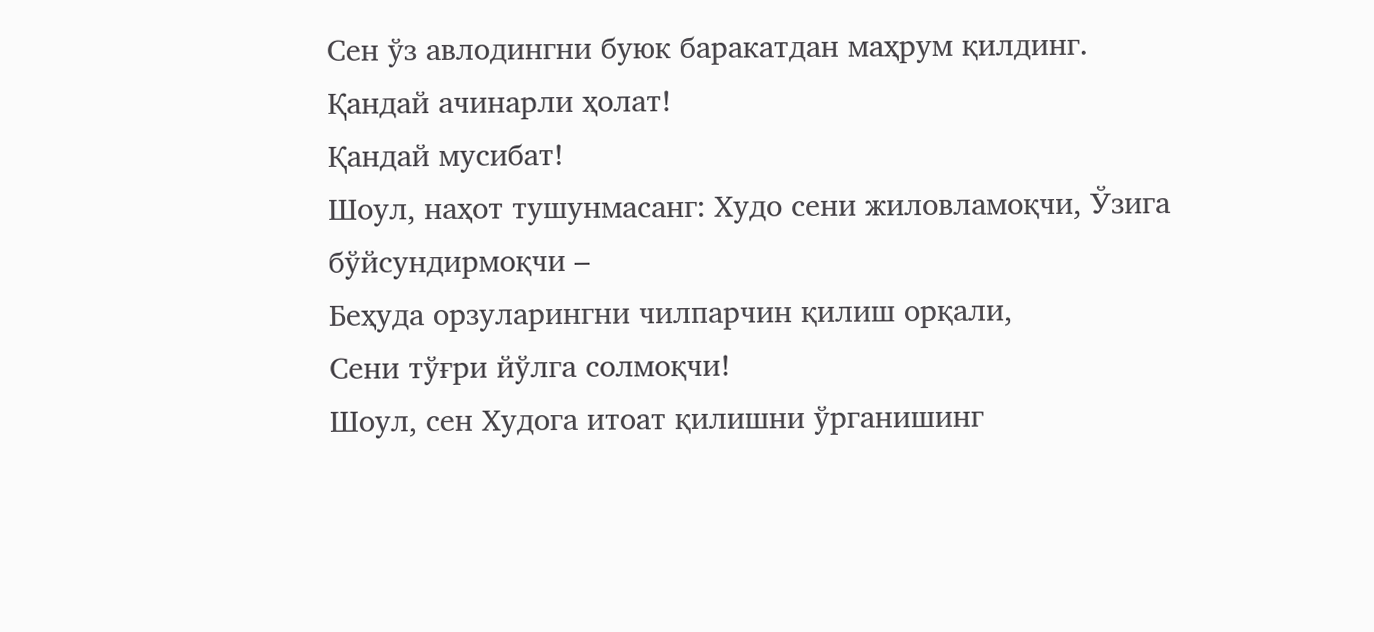Сен ўз авлодингни буюк баракатдан маҳрум қилдинг.
Қандай ачинарли ҳолат!
Қандай мусибат!
Шоул, наҳот тушунмасанг: Худо сени жиловламоқчи, Ўзига бўйсундирмоқчи –
Беҳуда орзуларингни чилпарчин қилиш орқали,
Сени тўғри йўлга солмоқчи!
Шоул, сен Худога итоат қилишни ўрганишинг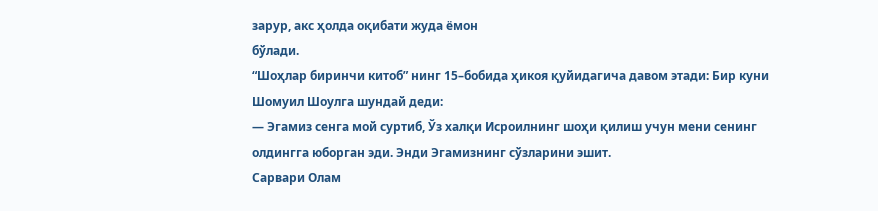зарур, акс ҳолда оқибати жуда ёмон
бўлади.
“Шоҳлар биринчи китоб” нинг 15–бобида ҳикоя қуйидагича давом этади: Бир куни
Шомуил Шоулга шундай деди:
— Эгамиз сенга мой суртиб, Ўз халқи Исроилнинг шоҳи қилиш учун мени сенинг
олдингга юборган эди. Энди Эгамизнинг сўзларини эшит.
Сарвари Олам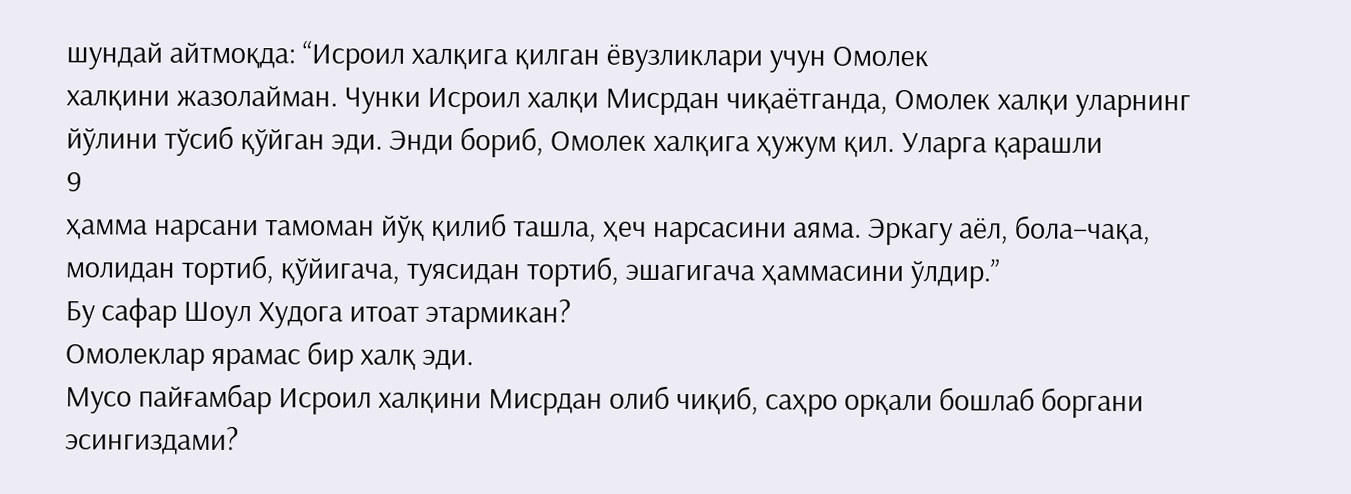шундай айтмоқда: “Исроил халқига қилган ёвузликлари учун Омолек
халқини жазолайман. Чунки Исроил халқи Мисрдан чиқаётганда, Омолек халқи уларнинг
йўлини тўсиб қўйган эди. Энди бориб, Омолек халқига ҳужум қил. Уларга қарашли
9
ҳамма нарсани тамоман йўқ қилиб ташла, ҳеч нарсасини аяма. Эркагу аёл, бола–чақа,
молидан тортиб, қўйигача, туясидан тортиб, эшагигача ҳаммасини ўлдир.”
Бу сафар Шоул Худога итоат этармикан?
Омолеклар ярамас бир халқ эди.
Мусо пайғамбар Исроил халқини Мисрдан олиб чиқиб, саҳро орқали бошлаб боргани
эсингиздами?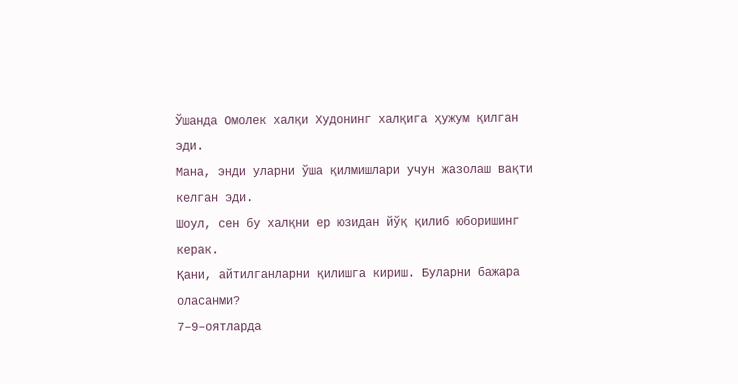Ўшанда Омолек халқи Худонинг халқига ҳужум қилган эди.
Мана, энди уларни ўша қилмишлари учун жазолаш вақти келган эди.
Шоул, сен бу халқни ер юзидан йўқ қилиб юборишинг керак.
Қани, айтилганларни қилишга кириш. Буларни бажара оласанми?
7–9–оятларда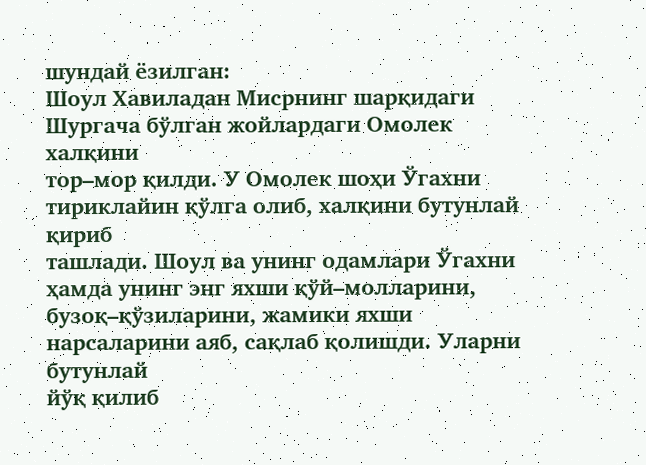шундай ёзилган:
Шоул Хавиладан Мисрнинг шарқидаги Шургача бўлган жойлардаги Омолек халқини
тор–мор қилди. У Омолек шоҳи Ўгахни тириклайин қўлга олиб, халқини бутунлай қириб
ташлади. Шоул ва унинг одамлари Ўгахни ҳамда унинг энг яхши қўй–молларини,
бузоқ–қўзиларини, жамики яхши нарсаларини аяб, сақлаб қолишди. Уларни бутунлай
йўқ қилиб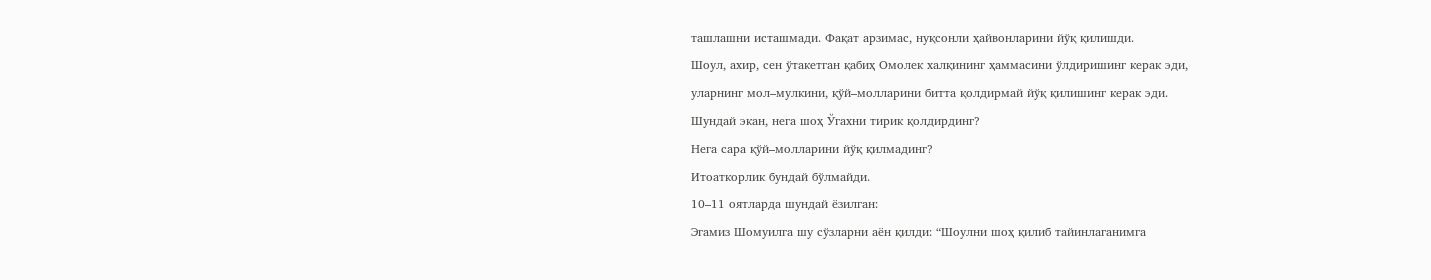ташлашни исташмади. Фақат арзимас, нуқсонли ҳайвонларини йўқ қилишди.
Шоул, ахир, сен ўтакетган қабиҳ Омолек халқининг ҳаммасини ўлдиришинг керак эди,
уларнинг мол–мулкини, қўй–молларини битта қолдирмай йўқ қилишинг керак эди.
Шундай экан, нега шоҳ Ўгахни тирик қолдирдинг?
Нега сара қўй–молларини йўқ қилмадинг?
Итоаткорлик бундай бўлмайди.
10–11 оятларда шундай ёзилган:
Эгамиз Шомуилга шу сўзларни аён қилди: “Шоулни шоҳ қилиб тайинлаганимга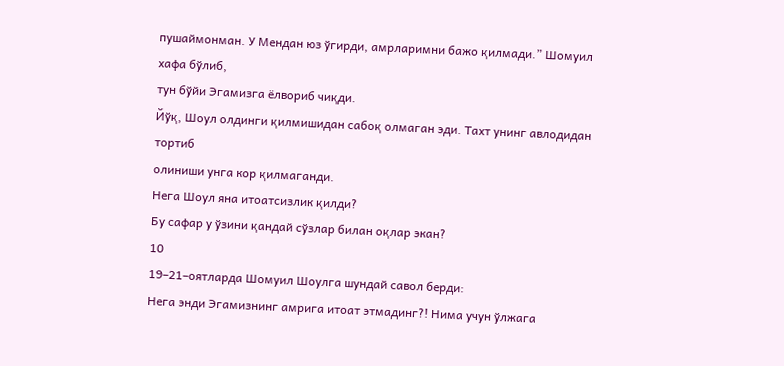пушаймонман. У Мендан юз ўгирди, амрларимни бажо қилмади.” Шомуил хафа бўлиб,
тун бўйи Эгамизга ёлвориб чиқди.
Йўқ, Шоул олдинги қилмишидан сабоқ олмаган эди. Тахт унинг авлодидан тортиб
олиниши унга кор қилмаганди.
Нега Шоул яна итоатсизлик қилди?
Бу сафар у ўзини қандай сўзлар билан оқлар экан?
10
19–21–оятларда Шомуил Шоулга шундай савол берди:
Нега энди Эгамизнинг амрига итоат этмадинг?! Нима учун ўлжага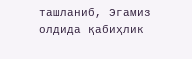ташланиб, Эгамиз
олдида қабиҳлик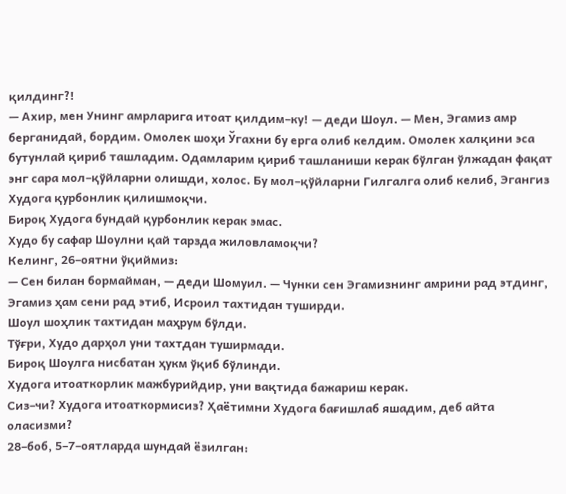қилдинг?!
— Ахир, мен Унинг амрларига итоат қилдим–ку! — деди Шоул. — Мен, Эгамиз амр
берганидай, бордим. Омолек шоҳи Ўгахни бу ерга олиб келдим. Омолек халқини эса
бутунлай қириб ташладим. Одамларим қириб ташланиши керак бўлган ўлжадан фақат
энг сара мол–қўйларни олишди, холос. Бу мол–қўйларни Гилгалга олиб келиб, Эгангиз
Худога қурбонлик қилишмоқчи.
Бироқ Худога бундай қурбонлик керак эмас.
Худо бу сафар Шоулни қай тарзда жиловламоқчи?
Келинг, 26–оятни ўқиймиз:
— Сен билан бормайман, — деди Шомуил. — Чунки сен Эгамизнинг амрини рад этдинг,
Эгамиз ҳам сени рад этиб, Исроил тахтидан туширди.
Шоул шоҳлик тахтидан маҳрум бўлди.
Тўғри, Худо дарҳол уни тахтдан туширмади.
Бироқ Шоулга нисбатан ҳукм ўқиб бўлинди.
Худога итоаткорлик мажбурийдир, уни вақтида бажариш керак.
Сиз–чи? Худога итоаткормисиз? Ҳаётимни Худога бағишлаб яшадим, деб айта
оласизми?
28–боб, 5–7–оятларда шундай ёзилган: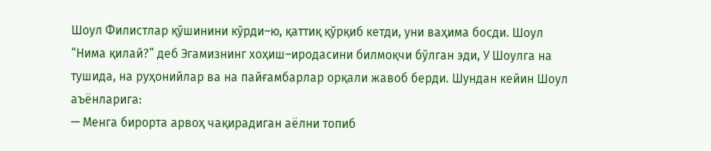Шоул Филистлар қўшинини кўрди–ю, қаттиқ қўрқиб кетди, уни ваҳима босди. Шоул
“Нима қилай?” деб Эгамизнинг хоҳиш–иродасини билмоқчи бўлган эди, У Шоулга на
тушида, на руҳонийлар ва на пайғамбарлар орқали жавоб берди. Шундан кейин Шоул
аъёнларига:
— Менга бирорта арвоҳ чақирадиган аёлни топиб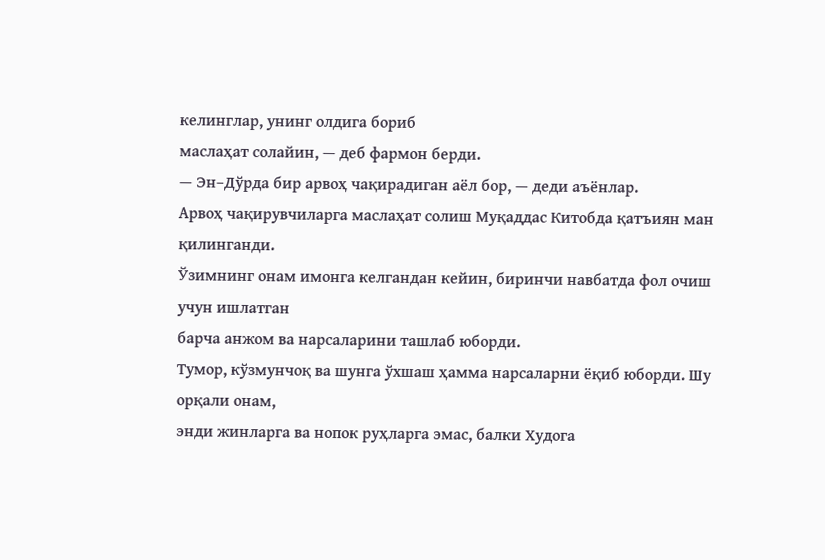келинглар, унинг олдига бориб
маслаҳат солайин, — деб фармон берди.
— Эн–Дўрда бир арвоҳ чақирадиган аёл бор, — деди аъёнлар.
Арвоҳ чақирувчиларга маслаҳат солиш Муқаддас Китобда қатъиян ман қилинганди.
Ўзимнинг онам имонга келгандан кейин, биринчи навбатда фол очиш учун ишлатган
барча анжом ва нарсаларини ташлаб юборди.
Тумор, кўзмунчоқ ва шунга ўхшаш ҳамма нарсаларни ёқиб юборди. Шу орқали онам,
энди жинларга ва нопок руҳларга эмас, балки Худога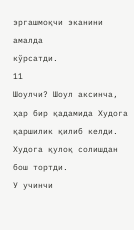эргашмоқчи эканини амалда
кўрсатди.
11
Шоулчи? Шоул аксинча, ҳар бир қадамида Худога қаршилик қилиб келди.
Худога қулоқ солишдан бош тортди.
У учинчи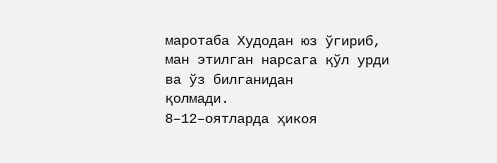маротаба Худодан юз ўгириб, ман этилган нарсага қўл урди ва ўз билганидан
қолмади.
8–12–оятларда ҳикоя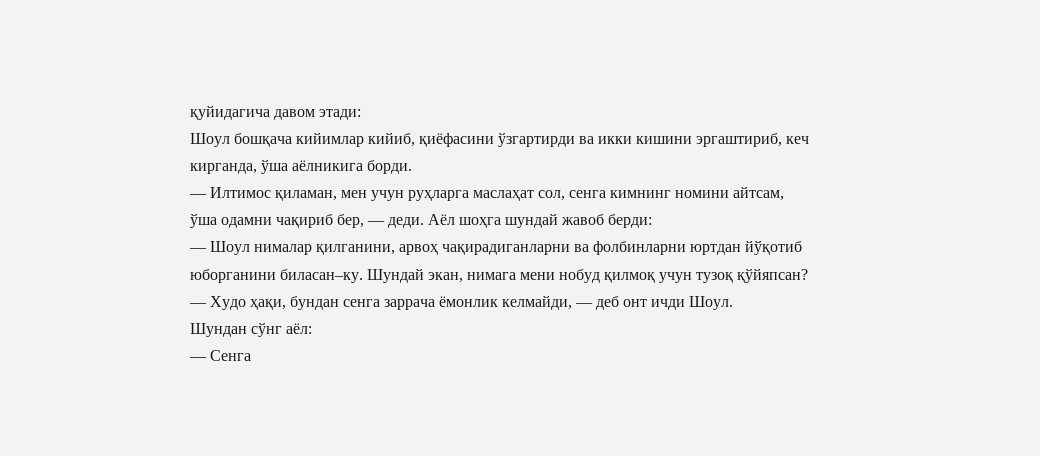қуйидагича давом этади:
Шоул бошқача кийимлар кийиб, қиёфасини ўзгартирди ва икки кишини эргаштириб, кеч
кирганда, ўша аёлникига борди.
— Илтимос қиламан, мен учун руҳларга маслаҳат сол, сенга кимнинг номини айтсам,
ўша одамни чақириб бер, — деди. Аёл шоҳга шундай жавоб берди:
— Шоул нималар қилганини, арвоҳ чақирадиганларни ва фолбинларни юртдан йўқотиб
юборганини биласан–ку. Шундай экан, нимага мени нобуд қилмоқ учун тузоқ қўйяпсан?
— Худо ҳақи, бундан сенга заррача ёмонлик келмайди, — деб онт ичди Шоул.
Шундан сўнг аёл:
— Сенга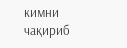кимни чақириб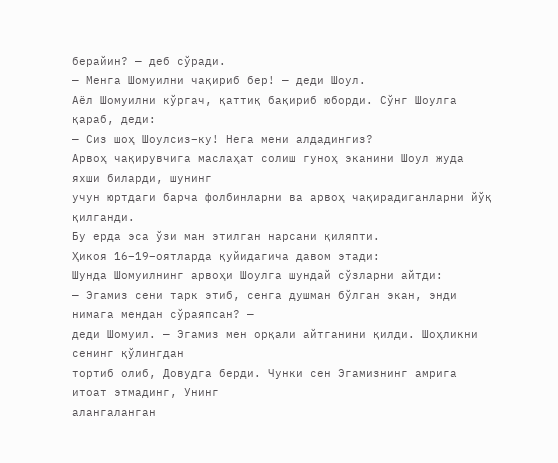берайин? — деб сўради.
— Менга Шомуилни чақириб бер! — деди Шоул.
Аёл Шомуилни кўргач, қаттиқ бақириб юборди. Сўнг Шоулга қараб, деди:
— Сиз шоҳ Шоулсиз–ку! Нега мени алдадингиз?
Арвоҳ чақирувчига маслаҳат солиш гуноҳ эканини Шоул жуда яхши биларди, шунинг
учун юртдаги барча фолбинларни ва арвоҳ чақирадиганларни йўқ қилганди.
Бу ерда эса ўзи ман этилган нарсани қиляпти.
Ҳикоя 16–19–оятларда қуйидагича давом этади:
Шунда Шомуилнинг арвоҳи Шоулга шундай сўзларни айтди:
— Эгамиз сени тарк этиб, сенга душман бўлган экан, энди нимага мендан сўраяпсан? —
деди Шомуил. — Эгамиз мен орқали айтганини қилди. Шоҳликни сенинг қўлингдан
тортиб олиб, Довудга берди. Чунки сен Эгамизнинг амрига итоат этмадинг, Унинг
алангаланган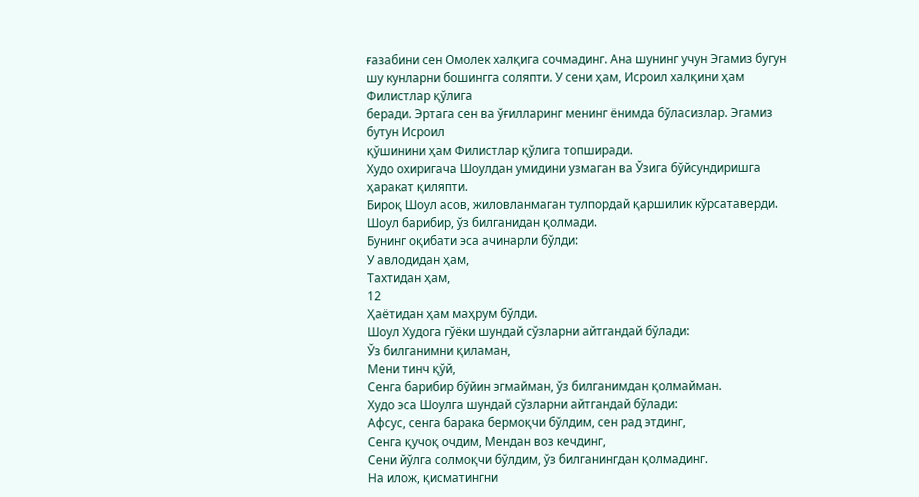ғазабини сен Омолек халқига сочмадинг. Ана шунинг учун Эгамиз бугун
шу кунларни бошингга соляпти. У сени ҳам, Исроил халқини ҳам Филистлар қўлига
беради. Эртага сен ва ўғилларинг менинг ёнимда бўласизлар. Эгамиз бутун Исроил
қўшинини ҳам Филистлар қўлига топширади.
Худо охиригача Шоулдан умидини узмаган ва Ўзига бўйсундиришга ҳаракат қиляпти.
Бироқ Шоул асов, жиловланмаган тулпордай қаршилик кўрсатаверди.
Шоул барибир, ўз билганидан қолмади.
Бунинг оқибати эса ачинарли бўлди:
У авлодидан ҳам,
Тахтидан ҳам,
12
Ҳаётидан ҳам маҳрум бўлди.
Шоул Худога гўёки шундай сўзларни айтгандай бўлади:
Ўз билганимни қиламан,
Мени тинч қўй,
Сенга барибир бўйин эгмайман, ўз билганимдан қолмайман.
Худо эса Шоулга шундай сўзларни айтгандай бўлади:
Афсус, сенга барака бермоқчи бўлдим, сен рад этдинг,
Сенга қучоқ очдим, Мендан воз кечдинг,
Сени йўлга солмоқчи бўлдим, ўз билганингдан қолмадинг.
На илож, қисматингни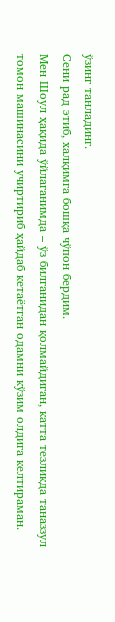ўзинг танладинг.
Сени рад этиб, халқимга бошқа чўпон бердим.
Мен Шоул ҳақида ўйлаганимда – ўз билганидан қолмайдиган, катта тезликда таназзул
томон машинасини учиртириб ҳайдаб кетаётган одамни кўзим олдига келтираман.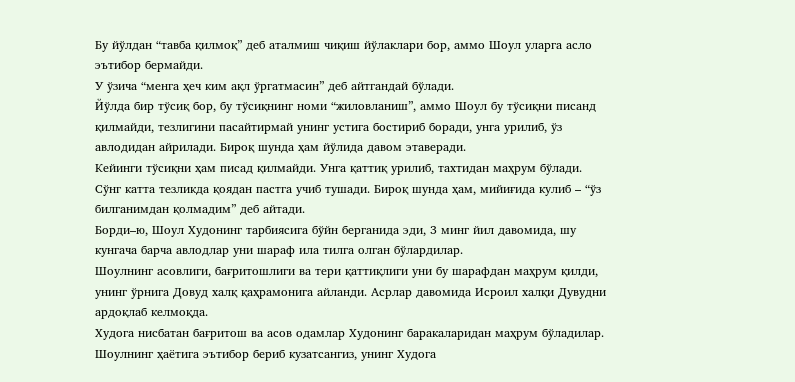Бу йўлдан “тавба қилмоқ” деб аталмиш чиқиш йўлаклари бор, аммо Шоул уларга асло
эътибор бермайди.
У ўзича “менга ҳеч ким ақл ўргатмасин” деб айтгандай бўлади.
Йўлда бир тўсиқ бор, бу тўсиқнинг номи “жиловланиш”, аммо Шоул бу тўсиқни писанд
қилмайди, тезлигини пасайтирмай унинг устига бостириб боради, унга урилиб, ўз
авлодидан айрилади. Бироқ шунда ҳам йўлида давом этаверади.
Кейинги тўсиқни ҳам писад қилмайди. Унга қаттиқ урилиб, тахтидан маҳрум бўлади.
Сўнг катта тезликда қоядан пастга учиб тушади. Бироқ шунда ҳам, мийиғида кулиб – “ўз
билганимдан қолмадим” деб айтади.
Борди–ю, Шоул Худонинг тарбиясига бўйн берганида эди, 3 минг йил давомида, шу
кунгача барча авлодлар уни шараф ила тилга олган бўлардилар.
Шоулнинг асовлиги, бағритошлиги ва тери қаттиқлиги уни бу шарафдан маҳрум қилди,
унинг ўрнига Довуд халқ қаҳрамонига айланди. Асрлар давомида Исроил халқи Дувудни
ардоқлаб келмоқда.
Худога нисбатан бағритош ва асов одамлар Худонинг баракаларидан маҳрум бўладилар.
Шоулнинг ҳаётига эътибор бериб кузатсангиз, унинг Худога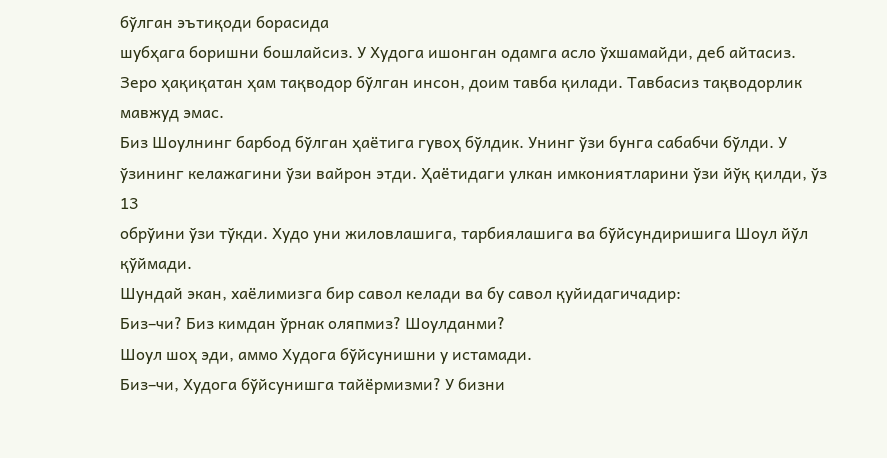бўлган эътиқоди борасида
шубҳага боришни бошлайсиз. У Худога ишонган одамга асло ўхшамайди, деб айтасиз.
Зеро ҳақиқатан ҳам тақводор бўлган инсон, доим тавба қилади. Тавбасиз тақводорлик
мавжуд эмас.
Биз Шоулнинг барбод бўлган ҳаётига гувоҳ бўлдик. Унинг ўзи бунга сабабчи бўлди. У
ўзининг келажагини ўзи вайрон этди. Ҳаётидаги улкан имкониятларини ўзи йўқ қилди, ўз
13
обрўини ўзи тўкди. Худо уни жиловлашига, тарбиялашига ва бўйсундиришига Шоул йўл
қўймади.
Шундай экан, хаёлимизга бир савол келади ва бу савол қуйидагичадир:
Биз–чи? Биз кимдан ўрнак оляпмиз? Шоулданми?
Шоул шоҳ эди, аммо Худога бўйсунишни у истамади.
Биз–чи, Худога бўйсунишга тайёрмизми? У бизни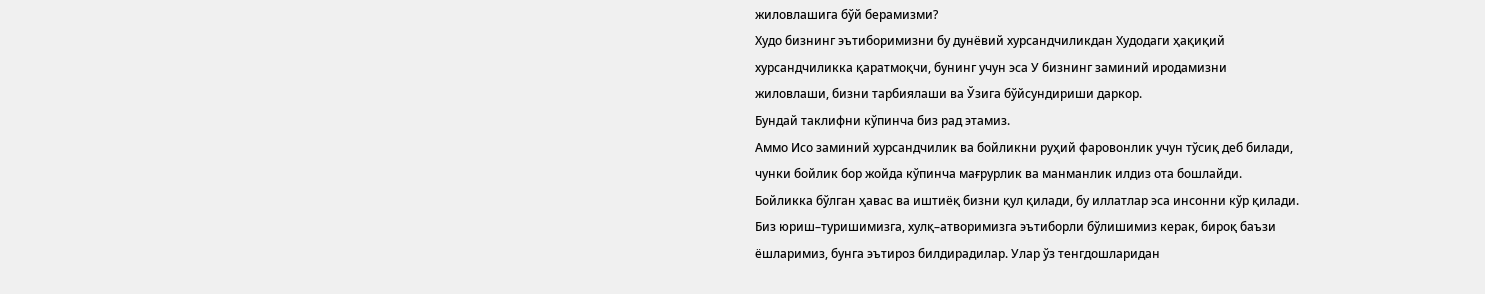жиловлашига бўй берамизми?
Худо бизнинг эътиборимизни бу дунёвий хурсандчиликдан Худодаги ҳақиқий
хурсандчиликка қаратмоқчи, бунинг учун эса У бизнинг заминий иродамизни
жиловлаши, бизни тарбиялаши ва Ўзига бўйсундириши даркор.
Бундай таклифни кўпинча биз рад этамиз.
Аммо Исо заминий хурсандчилик ва бойликни руҳий фаровонлик учун тўсиқ деб билади,
чунки бойлик бор жойда кўпинча мағрурлик ва манманлик илдиз ота бошлайди.
Бойликка бўлган ҳавас ва иштиёқ бизни қул қилади, бу иллатлар эса инсонни кўр қилади.
Биз юриш–туришимизга, хулқ–атворимизга эътиборли бўлишимиз керак, бироқ баъзи
ёшларимиз, бунга эътироз билдирадилар. Улар ўз тенгдошларидан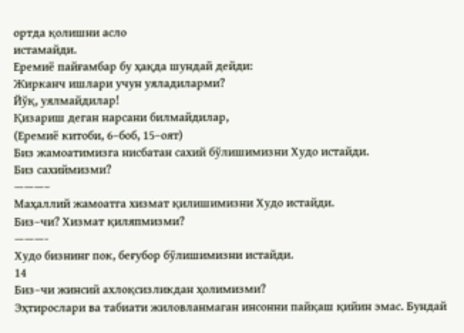ортда қолишни асло
истамайди.
Еремиё пайғамбар бу ҳақда шундай дейди:
Жирканч ишлари учун уяладиларми?
Йўқ, уялмайдилар!
Қизариш деган нарсани билмайдилар,
(Еремиё китоби, 6–боб, 15–оят)
Биз жамоатимизга нисбатан сахий бўлишимизни Худо истайди.
Биз сахиймизми?
———–
Маҳаллий жамоатга хизмат қилишимизни Худо истайди.
Биз–чи? Хизмат қиляпмизми?
———-
Худо бизнинг пок, беғубор бўлишимизни истайди.
14
Биз–чи жинсий ахлоқсизликдан ҳолимизми?
Эҳтирослари ва табиати жиловланмаган инсонни пайқаш қийин эмас. Бундай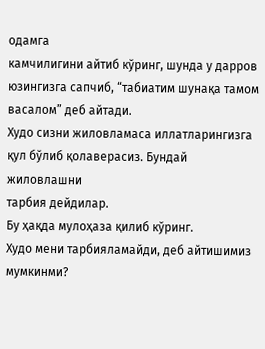одамга
камчилигини айтиб кўринг, шунда у дарров юзингизга сапчиб, “табиатим шунақа тамом
васалом” деб айтади.
Худо сизни жиловламаса иллатларингизга қул бўлиб қолаверасиз. Бундай жиловлашни
тарбия дейдилар.
Бу ҳақда мулоҳаза қилиб кўринг.
Худо мени тарбияламайди, деб айтишимиз мумкинми?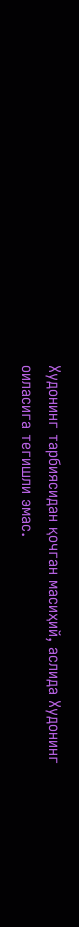Худонинг тарбиясидан қочган масиҳий, аслида Худонинг оиласига тегишли эмас.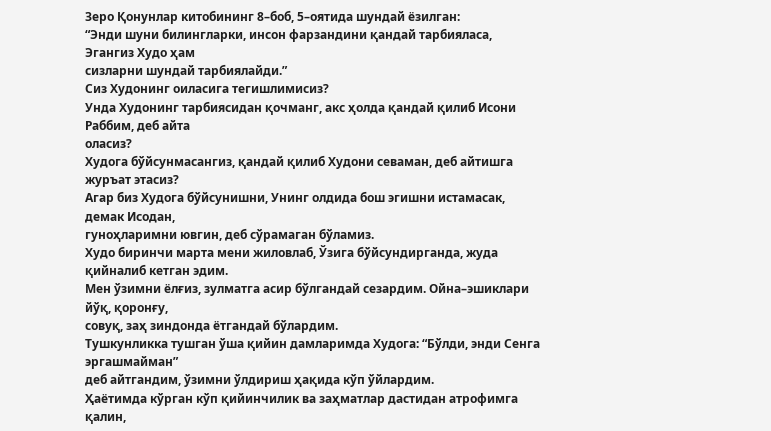Зеро Қонунлар китобининг 8–боб, 5–оятида шундай ёзилган:
“Энди шуни билингларки, инсон фарзандини қандай тарбияласа, Эгангиз Худо ҳам
сизларни шундай тарбиялайди.”
Сиз Худонинг оиласига тегишлимисиз?
Унда Худонинг тарбиясидан қочманг, акс ҳолда қандай қилиб Исони Раббим, деб айта
оласиз?
Худога бўйсунмасангиз, қандай қилиб Худони севаман, деб айтишга журъат этасиз?
Агар биз Худога бўйсунишни, Унинг олдида бош эгишни истамасак, демак Исодан,
гуноҳларимни ювгин, деб сўрамаган бўламиз.
Худо биринчи марта мени жиловлаб, Ўзига бўйсундирганда, жуда қийналиб кетган эдим.
Мен ўзимни ёлғиз, зулматга асир бўлгандай сезардим. Ойна–эшиклари йўқ, қоронғу,
совуқ, заҳ зиндонда ётгандай бўлардим.
Тушкунликка тушган ўша қийин дамларимда Худога: “Бўлди, энди Сенга эргашмайман”
деб айтгандим, ўзимни ўлдириш ҳақида кўп ўйлардим.
Ҳаётимда кўрган кўп қийинчилик ва заҳматлар дастидан атрофимга қалин,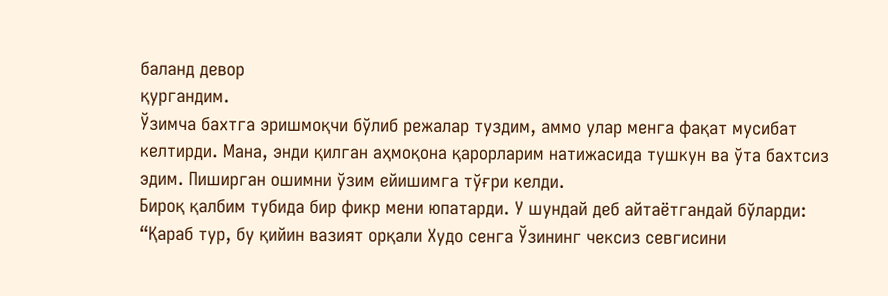баланд девор
қургандим.
Ўзимча бахтга эришмоқчи бўлиб режалар туздим, аммо улар менга фақат мусибат
келтирди. Мана, энди қилган аҳмоқона қарорларим натижасида тушкун ва ўта бахтсиз
эдим. Пиширган ошимни ўзим ейишимга тўғри келди.
Бироқ қалбим тубида бир фикр мени юпатарди. У шундай деб айтаётгандай бўларди:
“Қараб тур, бу қийин вазият орқали Худо сенга Ўзининг чексиз севгисини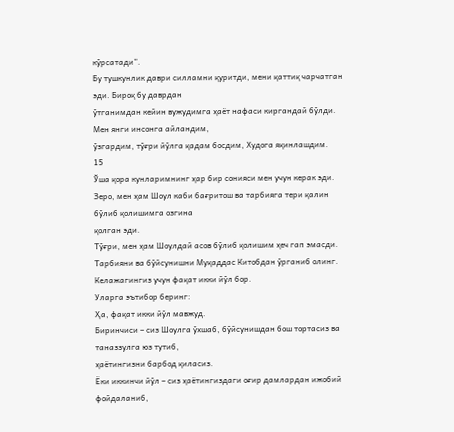кўрсатади”.
Бу тушкунлик даври силламни қуритди, мени қаттиқ чарчатган эди. Бироқ бу даврдан
ўтганимдан кейин вужудимга ҳаёт нафаси киргандай бўлди. Мен янги инсонга айландим,
ўзгардим, тўғри йўлга қадам босдим, Худога яқинлашдим.
15
Ўша қора кунларимнинг ҳар бир сонияси мен учун керак эди.
Зеро, мен ҳам Шоул каби бағритош ва тарбияга тери қалин бўлиб қолишимга озгина
қолган эди.
Тўғри, мен ҳам Шоулдай асов бўлиб қолишим ҳеч гап эмасди.
Тарбияни ва бўйсунишни Муқаддас Китобдан ўрганиб олинг.
Келажагингиз учун фақат икки йўл бор.
Уларга эътибор беринг:
Ҳа, фақат икки йўл мавжуд.
Биринчиси – сиз Шоулга ўхшаб, бўйсунишдан бош тортасиз ва таназзулга юз тутиб,
ҳаётингизни барбод қиласиз.
Ёки иккинчи йўл – сиз ҳаётингиздаги оғир дамлардан ижобий фойдаланиб,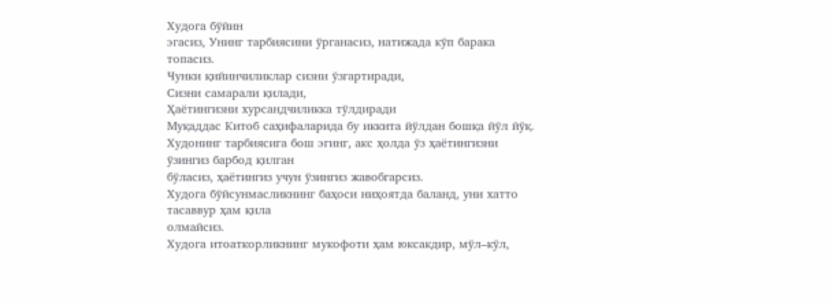Худога бўйин
эгасиз, Унинг тарбиясини ўрганасиз, натижада кўп барака топасиз.
Чунки қийинчиликлар сизни ўзгартиради,
Сизни самарали қилади,
Ҳаётингизни хурсандчиликка тўлдиради
Муқаддас Китоб саҳифаларида бу иккита йўлдан бошқа йўл йўқ.
Худонинг тарбиясига бош эгинг, акс ҳолда ўз ҳаётингизни ўзингиз барбод қилган
бўласиз, ҳаётингиз учун ўзингиз жавобгарсиз.
Худога бўйсунмасликнинг баҳоси ниҳоятда баланд, уни хатто тасаввур ҳам қила
олмайсиз.
Худога итоаткорликнинг мукофоти ҳам юксакдир, мўл–кўл,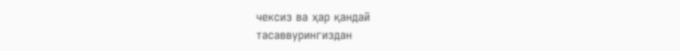чексиз ва ҳар қандай
тасаввурингиздан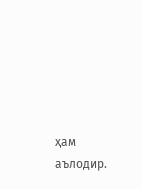ҳам аълодир.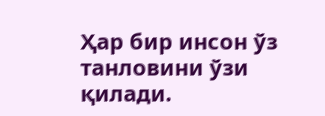Ҳар бир инсон ўз танловини ўзи қилади.